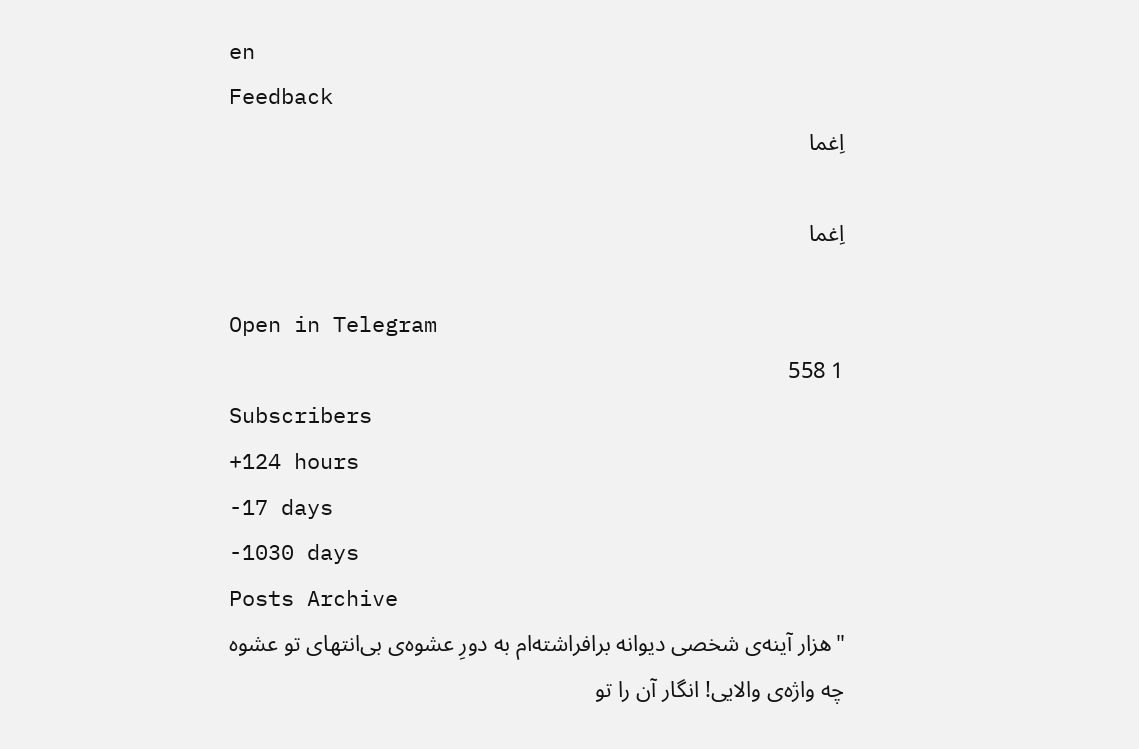en
Feedback
اِغما

اِغما

Open in Telegram
1 558
Subscribers
+124 hours
-17 days
-1030 days
Posts Archive
"هزار آینه‌ی شخصی دیوانه برافراشته‌ام به دورِ عشوه‌ی بی‌انتهای تو عشوه چه واژه‌ی والایی! انگار آن را تو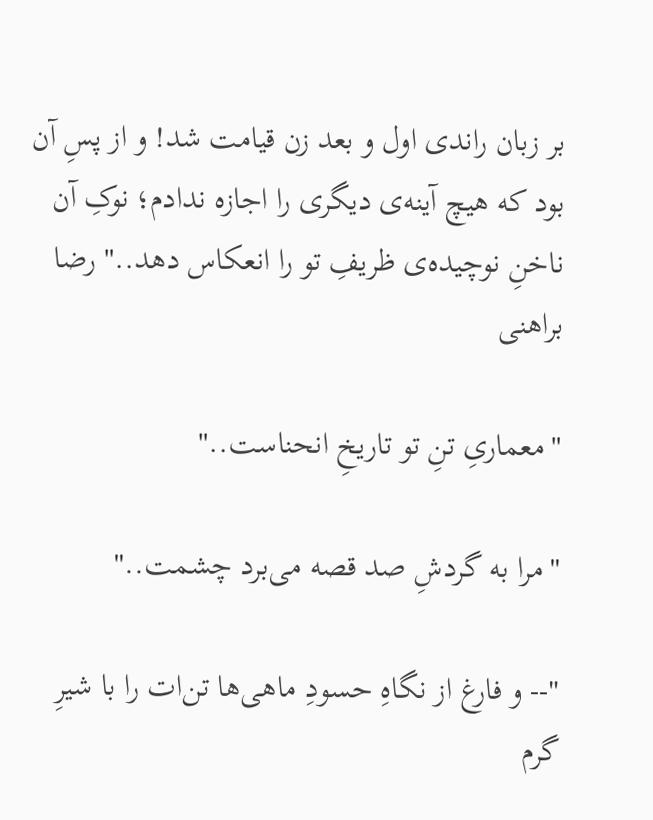بر زبان راندی اول و بعد زن قیامت شد! و از پسِ آن بود که هیچ آینه‌ی دیگری را اجازه ندادم؛ نوکِ آن ناخنِ نوچیده‌ی ظریفِ تو را انعکاس دهد.." رضا براهنی

"معماریِ تنِ تو تاریخِ انحناست.."

"مرا به گردشِ صد قصه می‌برد چشمت.."

"-- و فارغ از نگاهِ حسودِ ماهی‌ها تن‌ات را با شیرِ گرم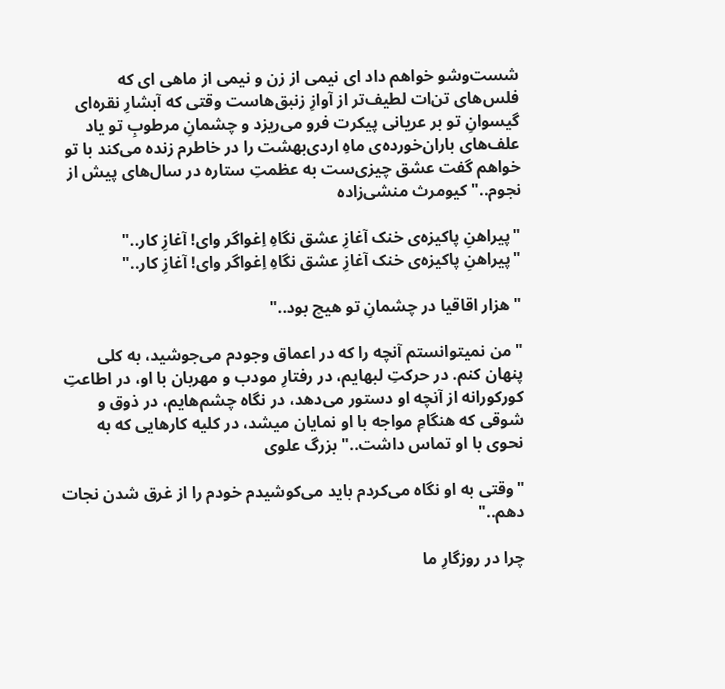شست‌وشو خواهم داد ای نیمی از زن و نیمی از ماهی ای که فلس‌های تن‌ات لطیف‌تر از آوازِ زنبق‌هاست وقتی که آبشارِ نقره‌ای گیسوانِ تو بر عریانی پیکرت فرو می‌ریزد و چشمانِ مرطوبِ تو یاد علف‌های باران‌خورده‌ی ماهِ اردی‌بهشت را در خاطرم زنده می‌کند با تو خواهم گفت عشق چیزی‌ست به عظمتِ ستاره در سال‌های پیش از نجوم.." کیومرث منشی‌‌زاده

"پیراهنِ پاکیزه‌ی خنک آغازِ عشق نگاهِ اِغواگر وای! آغازِ کار.."
"پیراهنِ پاکیزه‌ی خنک آغازِ عشق نگاهِ اِغواگر وای! آغازِ کار.."

"هزار اقاقیا در چشمانِ تو هیچ بود.."

"من نمیتوانستم آنچه را که در اعماق وجودم می‌جوشید، به کلی پنهان کنم. در حرکتِ لبهایم، در رفتارِ مودب و مهربان با او، در اطاعتِ کورکورانه از آنچه او دستور می‌دهد، در نگاه چشم‌هایم، در ذوق و شوقی که هنگامِ مواجه با او نمایان میشد، در کلیه کارهایی که به نحوی با او تماس داشت.." بزرگ علوی

"وقتی به او نگاه می‌کردم باید می‌کوشیدم خودم را از غرق شدن نجات دهم.."

چرا در روزگارِ ما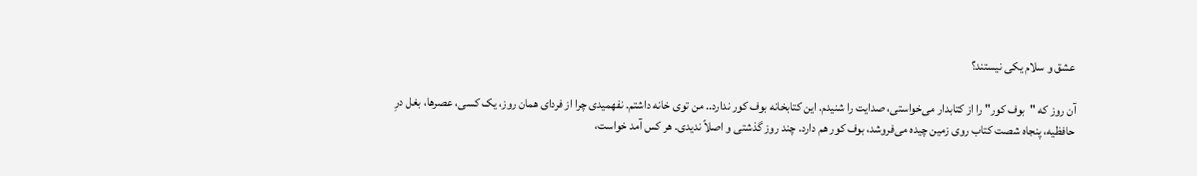عشق و سلام یکی نیستند؟

آن روز که "بوف کور" را از کتابدار می‌خواستی، صدایت را شنیدم. این کتابخانه بوف کور ندارد.. من توی خانه داشتم. نفهمیدی چرا از فردای همان روز، یک کسی، عصرها، بغل درِ حافظیه، پنجاه شصت کتاب روی زمین چیده می‌فروشد، بوف کور هم دارد. چند روز گذشتی و اصلاً ندیدی. هر کس آمد خواست،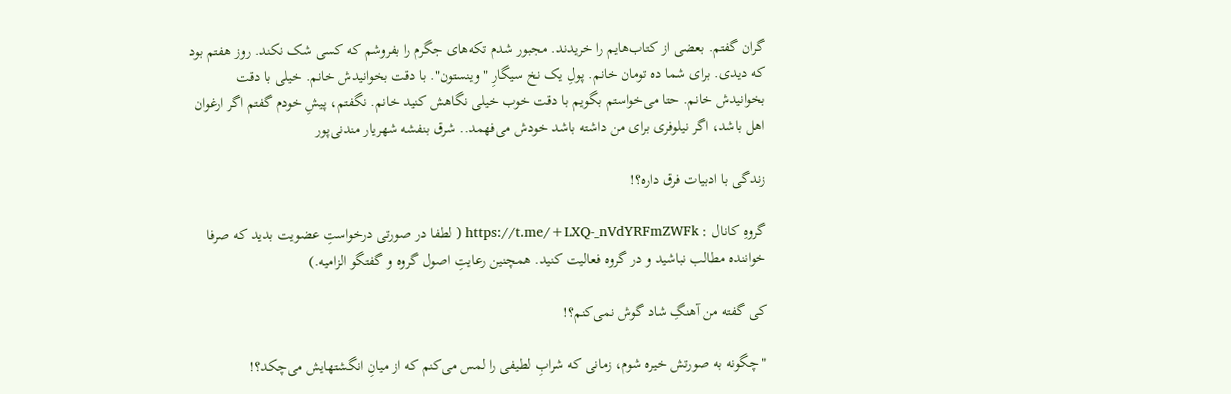گران گفتم. بعضی از کتاب‌هایم را خریدند. مجبور شدم تکه‌های جگرم را بفروشم که کسی شک نکند. روز هفتم بود که دیدی. برای شما ده تومان خانم. پولِ یک نخ سیگارِ "وینستون". با دقت بخوانیدش خانم. خیلی با دقت بخوانیدش خانم. حتا می‌خواستم بگویم با دقت خوب خیلی نگاهش کنید خانم. نگفتم، پیشِ خودم گفتم اگر ارغوان اهل باشد، اگر نیلوفری برای من داشته باشد خودش می‌فهمد.. شرق بنفشه شهریار مندنی‌پور

زندگی با ادبیات فرق داره؟!

گروهِ کانال : https://t.me/+LXQ-_nVdYRFmZWFk ( لطفا در صورتی درخواستِ عضویت بدید که صرفا خواننده مطالب نباشید و در گروه فعالیت کنید. همچنین رعایتِ اصول گروه و گفتگو الزامیه.)

کی گفته من آهنگِ شاد گوش نمی‌کنم؟!

"چگونه به صورتش خیره شوم، زمانی که شرابِ لطیفی را لمس می‌کنم که از میانِ انگشتهایش می‌چکد؟!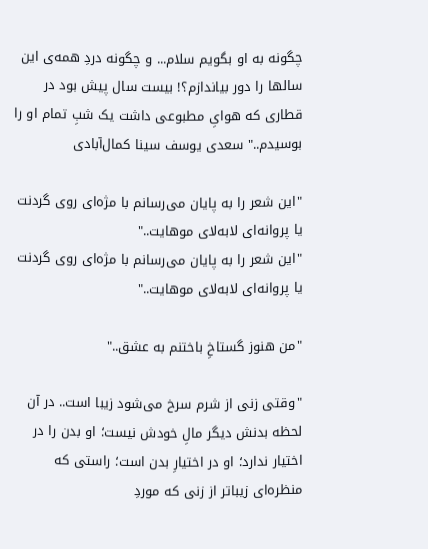چگونه به او بگویم سلام... و چگونه دردِ همه‌ی این سالها را دور بیاندازم؟! بیست سال پیش بود در قطاری که هوایِ مطبوعی داشت یک شبِ تمام او را بوسیدم.." سعدی یوسف سینا کما‌ل‌آبادی

"این شعر را به پایان می‌رسانم با مژه‌ای روی گردنت یا پروانه‌ای لابه‌لای موهایت.."
"این شعر را به پایان می‌رسانم با مژه‌ای روی گردنت یا پروانه‌ای لابه‌لای موهایت.."

"من هنوز گستاخِ باختنم به عشق.."

"وقتی زنی از شرم سرخ می‌شود زیبا است.. در آن لحظه بدنش دیگر مالِ خودش نیست؛ او بدن را در اختیار ندارد؛ او در اختیارِ بدن است؛ راستی که منظره‌ای زیباتر از زنی که موردِ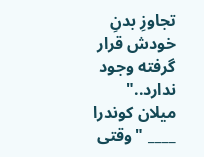تجاوزِ بدنِ خودش قرار گرفته وجود ندارد.."  میلان کوندرا ____ "وقتی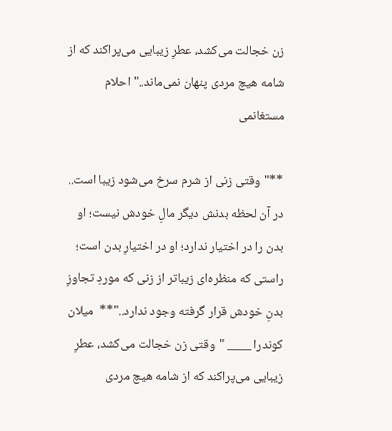زن خجالت می‌کشد، عطرِ زیبایی می‌پراکند که از شامه هیچ مردی پنهان نمی‌ماند.." احلام مستغانمی

**"وقتی زنی از شرم سرخ می‌شود زیبا است.. در آن لحظه بدنش دیگر مالِ خودش نیست؛ او بدن را در اختیار ندارد؛ او در اختیارِ بدن است؛ راستی که منظره‌ای زیباتر از زنی که موردِ تجاوزِ بدنِ خودش قرار گرفته وجود ندارد.."**  میلان کوندرا ____ "وقتی زن خجالت می‌کشد، عطرِ زیبایی می‌پراکند که از شامه هیچ مردی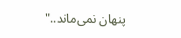پنهان نمی‌ماند.."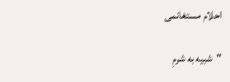احلام مستغانمی

"شبیه به شرمِ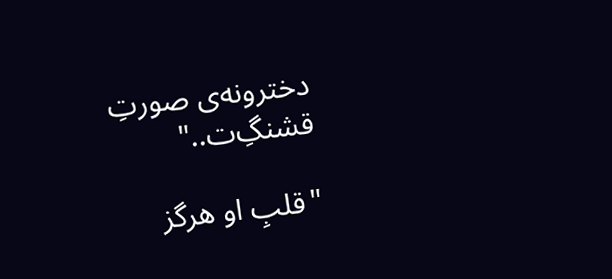دخترونه‌ی صورتِ قشنگِ‌ت.."

"قلبِ او‌ هرگز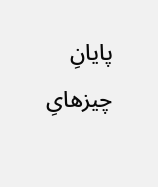پایانِ چیزهایِ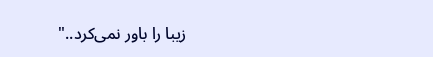زیبا را باور نمی‌کرد.."